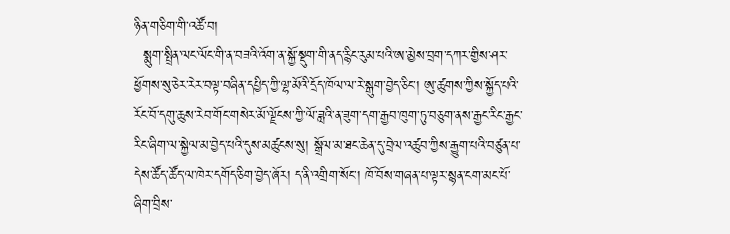ཉིན་གཅིག་གི་འཚོ་བ།
  སྨུག་སྤྲིན་ལང་ལོང་གི་ན་བཟའི་འོག་ན་སྐྱོ་སྡུག་གི་ནད་རྙིང་རུམ་པའི་ཨ་མྱེས་བྲག་དཀར་གྱིས་ཤར་ཕྱོགས་སུ་ཅེར་རེར་བལྟ་བཞིན་དཔྱིད་ཀྱི་ལྷ་མོའི་དྲོད་ཁོལ་ལ་རེ་སྒུག་བྱེད་ཅིང་། ཨུ་ཚུགས་ཀྱིས་སྐྱོད་པའི་རོང་བོ་དགུ་ཆུས་རེབ་གོང་གསེར་མོ་ལྗོངས་ཀྱི་ལོ་ཟླའི་ན་ཟུག་དག་རྒྱབ་ཁུག་ཏུ་བཅུག་ནས་རྒྱང་རིང་རྒྱང་རིང་ཞིག་ལ་སྐྱེལ་མ་བྱེད་པའི་དུས་མཚུངས་སུ། སྒྲོལ་མ་ཐང་ཆེན་དུ་བྲེལ་འཚུབ་ཀྱིས་རྒྱུག་པའི་བཙུན་པ་དེས་ཚོད་ཚོད་ལ་ཁེར་དགོད་ཅིག་བྱེད་ཞོར། ད་ནི་འགྲིག་སོང་། ཁོ་བོས་གཞན་པ་ལྟར་སྙན་ངག་མང་པོ་ཞིག་བྲིས་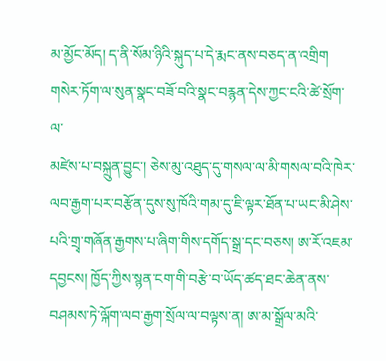མ་མྱོང་མོད། ད་ནི་སོམ་ཉིའི་སྐུད་པ་དེ་རྨང་ནས་བཅད་ན་འགྲིག གསེར་ཏོག་ལ་སུན་སྣང་བཟོ་བའི་སྣང་བརྙན་དེས་ཀྱང་ངའི་ཚེ་སྲོག་ལ་
མཛེས་པ་བསྐྲུན་བྱུང་། ཅེས་མུ་འཐུད་དུ་གསལ་ལ་མི་གསལ་བའི་ཁེར་ལབ་རྒྱག་པར་བརྩོན་དུས་སུ་ཁོའི་གམ་དུ་ཇི་ལྟར་ཐོན་པ་ཡང་མི་ཤེས་པའི་གྲྭ་གཞོན་རྒྱགས་པ་ཞིག་གིས་དགོད་སྒྲ་དང་བཅས། ཨ་རོ་འཇམ་དབྱངས། ཁྱོད་ཀྱིས་སྙན་ངག་གི་བརྩེ་བ་ཡོད་ཚད་ཐང་ཆེན་ནས་བཤམས་ཏེ་ལྐོག་ལབ་རྒྱག་སྲོལ་ལ་བལྟས་ན། ཨ་མ་སྒྲོལ་མའི་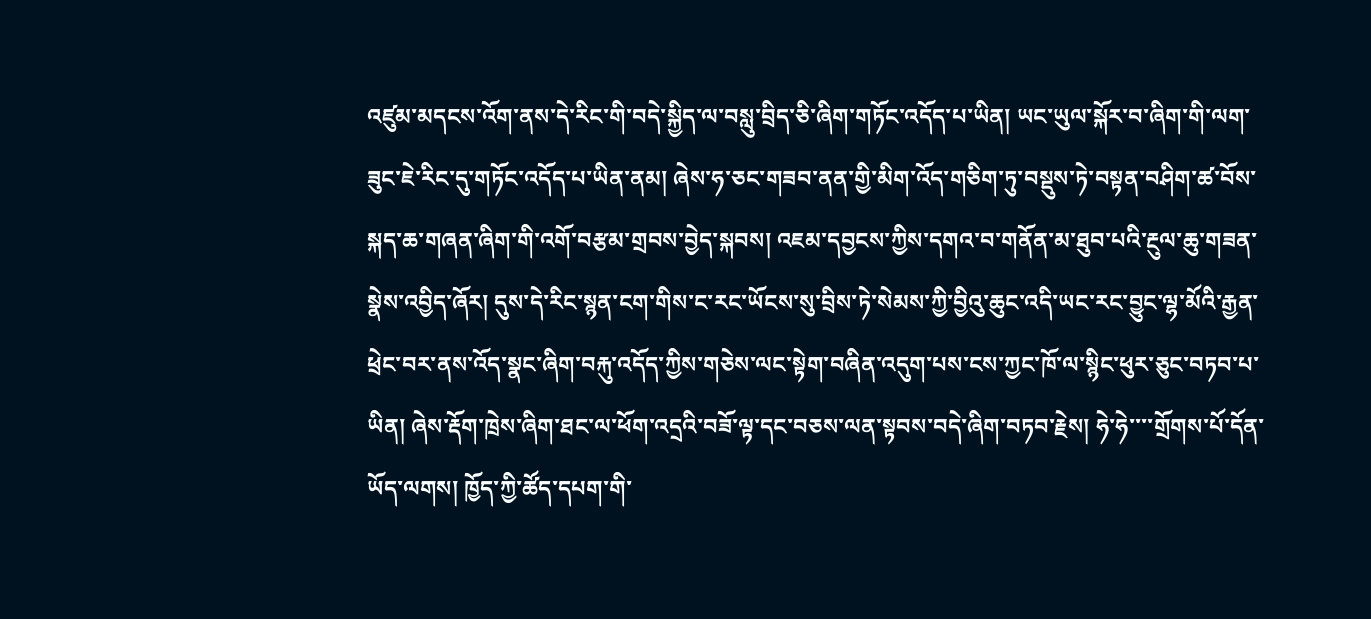འཛུམ་མདངས་འོག་ནས་དེ་རིང་གི་བདེ་སྐྱིད་ལ་བསླུ་བྲིད་ཅི་ཞིག་གཏོང་འདོད་པ་ཡིན། ཡང་ཡུལ་སྐོར་བ་ཞིག་གི་ལག་ཟུང་ཇེ་རིང་དུ་གཏོང་འདོད་པ་ཡིན་ནམ། ཞེས་ཧ་ཅང་གཟབ་ནན་གྱི་མིག་འོད་གཅིག་ཏུ་བསྡུས་ཏེ་བསྟན་བཤིག་ཚ་བོས་སྐད་ཆ་གཞན་ཞིག་གི་འགོ་བརྩམ་གྲབས་བྱེད་སྐབས། འཇམ་དབྱངས་ཀྱིས་དགའ་བ་གནོན་མ་ཐུབ་པའི་རྔུལ་ཆུ་གཟན་སྣེས་འབྱིད་ཞོར། དུས་དེ་རིང་སྙན་ངག་གིས་ང་རང་ཡོངས་སུ་བྲིས་ཏེ་སེམས་ཀྱི་བྱིའུ་ཆུང་འདི་ཡང་རང་བྱུང་ལྷ་མོའི་རྒྱན་ཕྲེང་བར་ནས་འོད་སྣང་ཞིག་བརྐུ་འདོད་ཀྱིས་གཅེས་ལང་སྟེག་བཞིན་འདུག་པས་ངས་ཀྱང་ཁོ་ལ་སྙིང་ཕུར་ཅུང་བཏབ་པ་ཡིན། ཞེས་རྡོག་ཁྲེས་ཞིག་ཐང་ལ་ཕོག་འདྲའི་བཟོ་ལྟ་དང་བཅས་ལན་སྟབས་བདེ་ཞིག་བཏབ་རྗེས། ཧེ་ཧེ་་་་གྲོགས་པོ་དོན་ཡོད་ལགས། ཁྱོད་ཀྱི་ཚོད་དཔག་གི་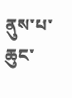ནུས་པ་ཆུང་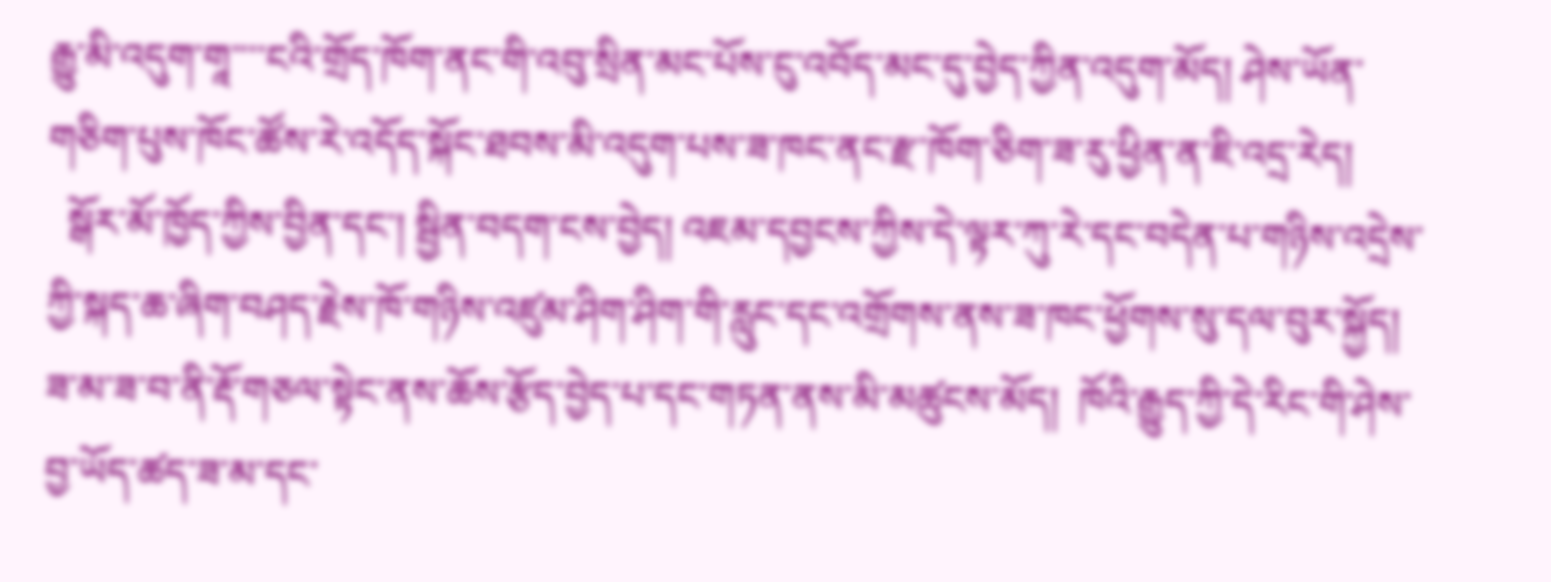རྒྱུ་མི་འདུག་གཱ་་་་ངའི་གྲོད་ཁོག་ནང་གི་འབུ་སྲིན་མང་པོས་ངུ་འབོད་མང་དུ་བྱེད་ཀྱིན་འདུག་མོད། ཤེས་ཡོན་གཅིག་པུས་ཁོང་ཚོས་རེ་འདོད་སྐོང་ཐབས་མི་འདུག་པས་ཟ་ཁང་ནང་རྫ་ཁོག་ཅིག་ཟ་རུ་ཕྱིན་ན་ཇི་འདྲ་རེད།
  སྒོར་མོ་ཁྱོད་ཀྱིས་བྱིན་དང་། སྦྱིན་བདག་ངས་བྱེད། འཇམ་དབྱངས་ཀྱིས་དེ་ལྟར་ཀུ་རེ་དང་བདེན་པ་གཉིས་འདྲེས་ཀྱི་སྐད་ཆ་ཞིག་བཤད་རྗེས་ཁོ་གཉིས་འཛུམ་ཤིག་ཤིག་གི་རླུང་དང་འགྲོགས་ནས་ཟ་ཁང་ཕྱོགས་སུ་དལ་བུར་སྐྱོད། ཟ་མ་ཟ་བ་ནི་རྡོ་གཅལ་སྟེང་ནས་ཆོས་རྩོད་བྱེད་པ་དང་གཏན་ནས་མི་མཚུངས་མོད།  ཁོའི་རྒྱུད་ཀྱི་དེ་རིང་གི་ཤེས་བྱ་ཡོད་ཚད་ཟ་མ་དང་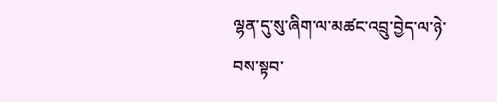ལྷན་དུ་སུ་ཞིག་ལ་མཚང་འབྲུ་བྱེད་ལ་ཉེ་བས་སྟབ་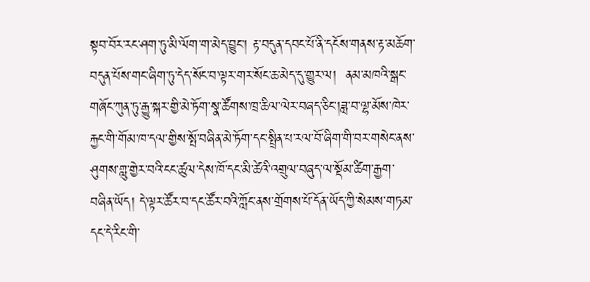སྟབ་བོར་རང་ཤག་ཏུ་མི་ལོག་ག་མེད་བྱུང་། རྟ་བདུན་དབང་པོ་ནི་དངོས་གནས་རྟ་མཆོག་བདུན་པོས་གང་ཞིག་ཏུ་དེད་སོང་བ་ལྟར་གར་སོང་ཆ་མེད་དུ་གྱུར་ལ།  ནམ་མཁའི་སྒང་གཞོང་ཀུན་ཏུ་རྒྱུ་སྐར་གྱི་མེ་ཏོག་སྣ་ཚོགས་ཁྲ་ཆིལ་ལེར་བཞད་ཅིང་།ཟླ་བ་ལྷ་མོས་ཁེར་རྐྱང་གི་གོམ་ཁ་དལ་གྱིས་སྤོ་བཞིན་མེ་ཏོག་དང་སྤྲིན་པ་རལ་བོ་ཞིག་གི་བར་གསེང་ནས་ཤུགས་གླུ་གྱེར་བའི་ངང་ཚུལ་དེས་ཁོ་དང་མི་ཚེའི་འགྲུལ་བཞུད་ལ་སྡོམ་ཚིག་རྒྱག་བཞིན་ཡོད། དེ་ལྟར་ཚོར་བ་དང་ཚོར་བའི་ཀློང་ནས་གྲོགས་པོ་དོན་ཡོད་ཀྱི་སེམས་གཏམ་དང་དེ་རིང་གི་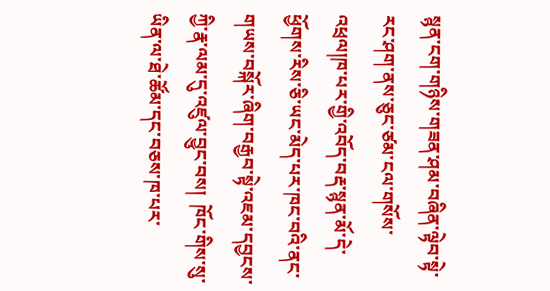སྙན་ངག་གཉིས་གཟན་ཤམ་བཞིན་ལྟེབ་སྟེ་རང་ཤག་ནས་ཅུང་ཙམ་ངལ་གསོས་འཕྲལ།ཁ་པར་གྱི་འབོད་བརྡ་སྙན་མོ་དེ་ཕྱོགས་རིས་ཅི་ཡང་མེད་པར་ཁང་བའི་ནང་གཡས་བསྐོར་ཞིག་བརྒྱབ་སྟེ་འཇམ་དབྱངས་ཀྱི་རྣ་ལམ་དུ་འཛུལ་བྱུང་བས།  ཁོང་གིས་སུ་ཡིན་ལ་ཐེ་ཚོམ་དང་བཅས་ཁ་པར་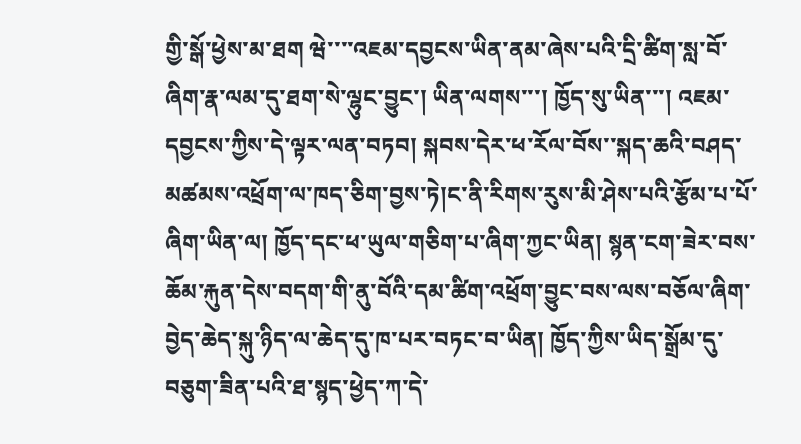གྱི་སྒོ་ཕྱེས་མ་ཐག ཝེ་་་་འཇམ་དབྱངས་ཡིན་ནམ་ཞེས་པའི་དྲི་ཚིག་སླ་བོ་ཞིག་རྣ་ལམ་དུ་ཐག་སེ་ལྷུང་བྱུང་། ཡིན་ལགས་་་། ཁྱོད་སུ་ཡིན་་་། འཇམ་དབྱངས་ཀྱིས་དེ་ལྟར་ལན་བཏབ། སྐབས་དེར་ཕ་རོལ་བོས་་སྐད་ཆའི་བཤད་མཚམས་འཕྲོག་ལ་ཁད་ཅིག་བྱས་ཏེ།ང་ནི་རིགས་རུས་མི་ཤེས་པའི་རྩོམ་པ་པོ་ཞིག་ཡིན་ལ། ཁྱོད་དང་ཕ་ཡུལ་གཅིག་པ་ཞིག་ཀྱང་ཡིན། སྙན་ངག་ཟེར་བས་ཆོམ་རྐུན་དེས་བདག་གི་ནུ་བོའི་དམ་ཚིག་འཕྲོག་བྱུང་བས་ལས་བཅོལ་ཞིག་བྱེད་ཆེད་སྐུ་ཉིད་ལ་ཆེད་དུ་ཁ་པར་བཏང་བ་ཡིན། ཁྱོད་ཀྱིས་ཡིད་སྒྲོམ་དུ་བཅུག་ཟིན་པའི་ཐ་སྙད་ཕྱེད་ཀ་དེ་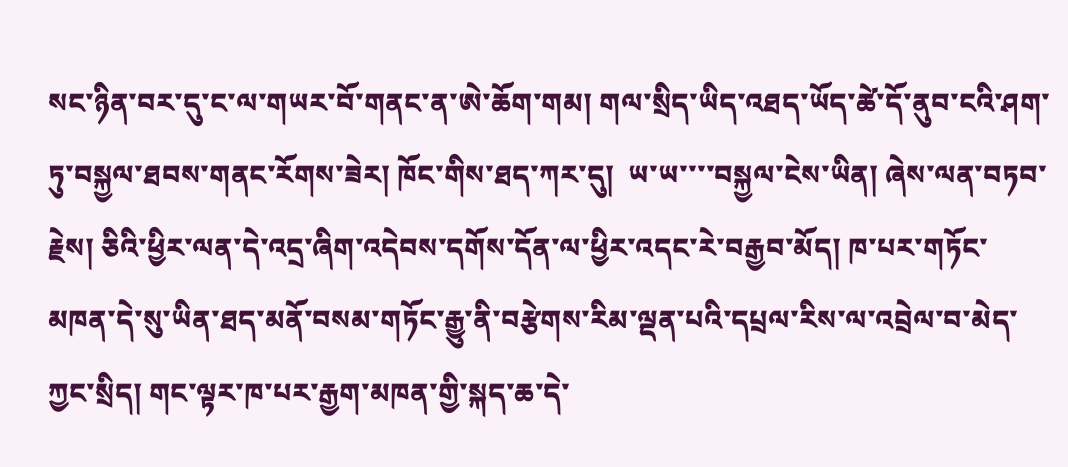སང་ཉིན་བར་དུ་ང་ལ་གཡར་བོ་གནང་ན་ཨེ་ཆོག་གམ། གལ་སྲིད་ཡིད་འཐད་ཡོད་ཚེ་དོ་ནུབ་ངའི་ཤག་ཏུ་བསྐྱལ་ཐབས་གནང་རོགས་ཟེར། ཁོང་གིས་ཐད་ཀར་དུ།  ཡ་ཡ་་་་བསྐྱལ་ངེས་ཡིན། ཞེས་ལན་བཏབ་རྗེས། ཅིའི་ཕྱིར་ལན་དེ་འདྲ་ཞིག་འདེབས་དགོས་དོན་ལ་ཕྱིར་འདང་རེ་བརྒྱབ་མོད། ཁ་པར་གཏོང་མཁན་དེ་སུ་ཡིན་ཐད་མནོ་བསམ་གཏོང་རྒྱུ་ནི་བརྩེགས་རིམ་ལྡན་པའི་དཔྲལ་རིས་ལ་འབྲེལ་བ་མེད་ཀྱང་སྲིད། གང་ལྟར་ཁ་པར་རྒྱག་མཁན་གྱི་སྐད་ཆ་དེ་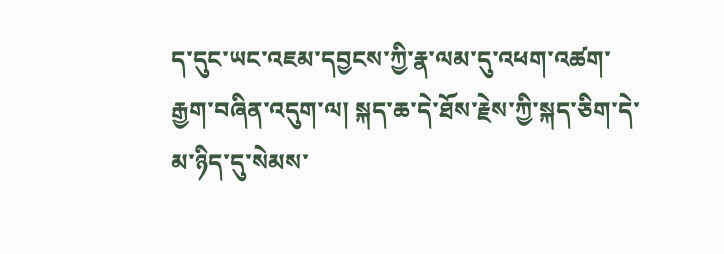ད་དུང་ཡང་འཇམ་དབྱངས་ཀྱི་རྣ་ལམ་དུ་འཕག་འཚག་རྒྱག་བཞིན་འདུག་ལ། སྐད་ཆ་དེ་ཐོས་རྗེས་ཀྱི་སྐད་ཅིག་དེ་མ་ཉིད་དུ་སེམས་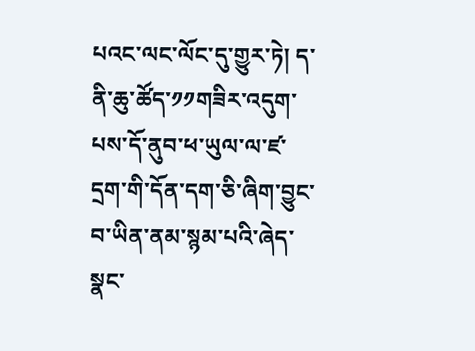པའང་ལང་ལོང་དུ་གྱུར་ཏེ། ད་ནི་ཆུ་ཚོད་༡༡གཟིར་འདུག་པས་དོ་ནུབ་ཕ་ཡུལ་ལ་ཛ་དྲག་གི་དོན་དག་ཅི་ཞིག་བྱུང་བ་ཡིན་ནམ་སྙམ་པའི་ཞེད་སྣང་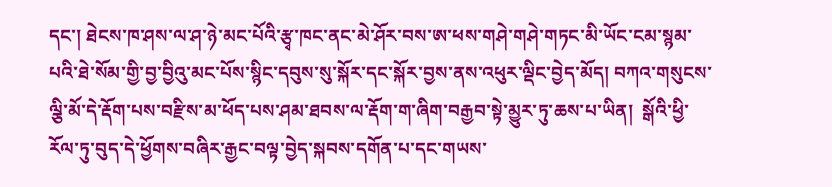དང་། ཐེངས་ཁ་ཤས་ལ་ཤ་ཉེ་མང་པོའི་རྩྭ་ཁང་ནང་མེ་ཤོར་བས་ཨ་ཕས་གཤེ་གཤེ་གཏང་མི་ཡོང་ངམ་སྙམ་པའི་ཐེ་སོམ་གྱི་བྱ་བྱིའུ་མང་པོས་སྙིང་དབུས་སུ་སྐོར་དང་སྐོར་བྱས་ནས་འཕུར་ལྡིང་བྱེད་མོད། བཀའ་གསུངས་ལྕི་མོ་དེ་རྡོག་པས་བརྫིས་མ་ཕོད་པས་ཤམ་ཐབས་ལ་རྡོག་ག་ཞིག་བརྒྱབ་སྟེ་མྱུར་ཏུ་ཆས་པ་ཡིན།  སྒོའི་ཕྱི་རོལ་ཏུ་བུད་དེ་ཕྱོགས་བཞིར་རྒྱང་བལྟ་བྱེད་སྐབས་དགོན་པ་དང་གཡས་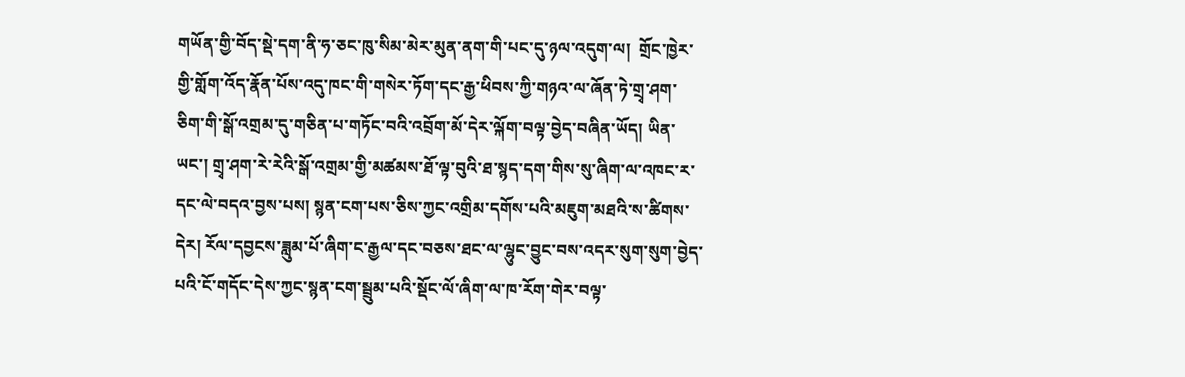གཡོན་གྱི་བོད་སྡེ་དག་ནི་ཧ་ཅང་ཁུ་སིམ་མེར་མུན་ནག་གི་པང་དུ་ཉལ་འདུག་ལ།  གྲོང་ཁྱེར་གྱི་གློག་འོད་རྣོན་པོས་འདུ་ཁང་གི་གསེར་ཏོག་དང་རྒྱ་ཕིབས་ཀྱི་གཉའ་ལ་ཞོན་ཏེ་གྲྭ་ཤག་ཅིག་གི་སྒོ་འགྲམ་དུ་གཅིན་པ་གཏོང་བའི་འབྲོག་མོ་དེར་ལྐོག་བལྟ་བྱེད་བཞིན་ཡོད། ཡིན་ཡང་། གྲྭ་ཤག་རེ་རེའི་སྒོ་འགྲམ་གྱི་མཚམས་ཐོ་ལྟ་བུའི་ཐ་སྙད་དག་གིས་སུ་ཞིག་ལ་འཁང་ར་དང་ལེ་བདའ་བྱས་པས། སྙན་ངག་པས་ཅིས་ཀྱང་འགྲིམ་དགོས་པའི་མཇུག་མཐའི་ས་ཚིགས་དེར། རོལ་དབྱངས་ཟླུམ་པོ་ཞིག་ང་རྒྱལ་དང་བཅས་ཐང་ལ་ལྷུང་བྱུང་བས་འདར་སུག་སུག་བྱེད་པའི་ངོ་གདོང་དེས་ཀྱང་སྙན་ངག་སྦྲུམ་པའི་སྡོང་ལོ་ཞིག་ལ་ཁ་རོག་གེར་བལྟ་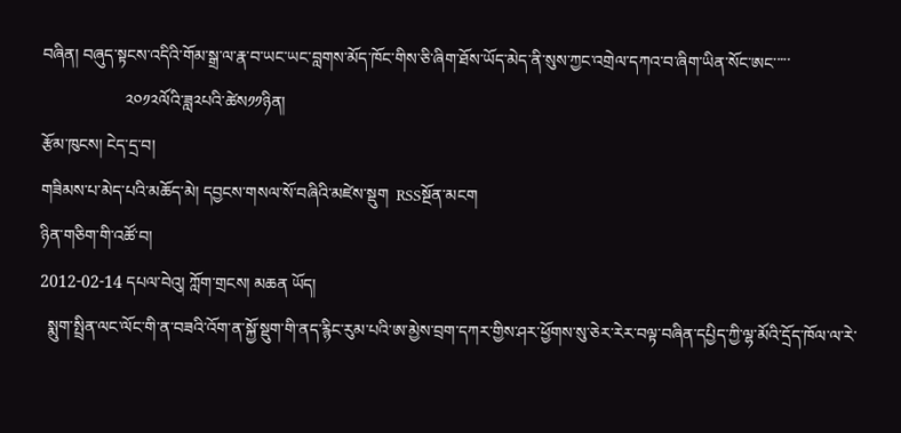བཞིན། བཞུད་སྟངས་འདིའི་གོམ་སྒྲ་ལ་རྣ་བ་ཡང་ཡང་བླགས་མོད་ཁོང་གིས་ཅི་ཞིག་ཐོས་ཡོད་མེད་ནི་སུས་ཀྱང་འགྲེལ་དཀའ་བ་ཞིག་ཡིན་སོང་ཨང་་་་་
                    ༢༠༡༢ལོའི་ཟླ༢པའི་ཚེས༡༡ཉིན།
རྩོམ་ཁུངས། ངེད་དྲ་བ།
གཟིམས་པ་མེད་པའི་མཆོད་མེ། དབྱངས་གསལ་སོ་བཞིའི་མཛེས་སྡུག  RSSསྔོན་མངག
ཉིན་གཅིག་གི་འཚོ་བ།
2012-02-14 དཔལ་བེའུ། ཀློག་གྲངས། མཆན ཡོད།
  སྨུག་སྤྲིན་ལང་ལོང་གི་ན་བཟའི་འོག་ན་སྐྱོ་སྡུག་གི་ནད་རྙིང་རུམ་པའི་ཨ་མྱེས་བྲག་དཀར་གྱིས་ཤར་ཕྱོགས་སུ་ཅེར་རེར་བལྟ་བཞིན་དཔྱིད་ཀྱི་ལྷ་མོའི་དྲོད་ཁོལ་ལ་རེ་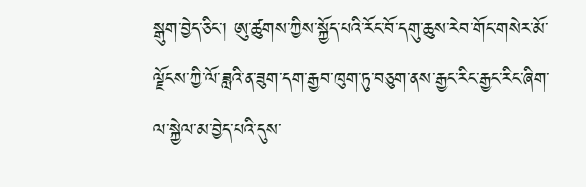སྒུག་བྱེད་ཅིང་། ཨུ་ཚུགས་ཀྱིས་སྐྱོད་པའི་རོང་བོ་དགུ་ཆུས་རེབ་གོང་གསེར་མོ་ལྗོངས་ཀྱི་ལོ་ཟླའི་ན་ཟུག་དག་རྒྱབ་ཁུག་ཏུ་བཅུག་ནས་རྒྱང་རིང་རྒྱང་རིང་ཞིག་ལ་སྐྱེལ་མ་བྱེད་པའི་དུས་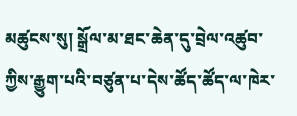མཚུངས་སུ། སྒྲོལ་མ་ཐང་ཆེན་དུ་བྲེལ་འཚུབ་ཀྱིས་རྒྱུག་པའི་བཙུན་པ་དེས་ཚོད་ཚོད་ལ་ཁེར་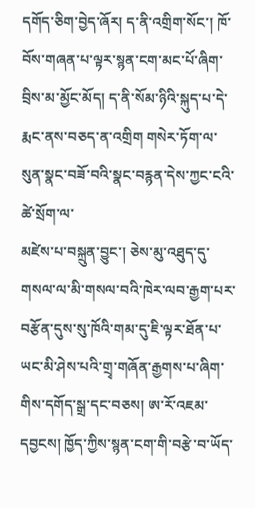དགོད་ཅིག་བྱེད་ཞོར། ད་ནི་འགྲིག་སོང་། ཁོ་བོས་གཞན་པ་ལྟར་སྙན་ངག་མང་པོ་ཞིག་བྲིས་མ་མྱོང་མོད། ད་ནི་སོམ་ཉིའི་སྐུད་པ་དེ་རྨང་ནས་བཅད་ན་འགྲིག གསེར་ཏོག་ལ་སུན་སྣང་བཟོ་བའི་སྣང་བརྙན་དེས་ཀྱང་ངའི་ཚེ་སྲོག་ལ་
མཛེས་པ་བསྐྲུན་བྱུང་། ཅེས་མུ་འཐུད་དུ་གསལ་ལ་མི་གསལ་བའི་ཁེར་ལབ་རྒྱག་པར་བརྩོན་དུས་སུ་ཁོའི་གམ་དུ་ཇི་ལྟར་ཐོན་པ་ཡང་མི་ཤེས་པའི་གྲྭ་གཞོན་རྒྱགས་པ་ཞིག་གིས་དགོད་སྒྲ་དང་བཅས། ཨ་རོ་འཇམ་དབྱངས། ཁྱོད་ཀྱིས་སྙན་ངག་གི་བརྩེ་བ་ཡོད་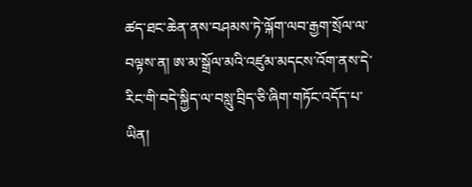ཚད་ཐང་ཆེན་ནས་བཤམས་ཏེ་ལྐོག་ལབ་རྒྱག་སྲོལ་ལ་བལྟས་ན། ཨ་མ་སྒྲོལ་མའི་འཛུམ་མདངས་འོག་ནས་དེ་རིང་གི་བདེ་སྐྱིད་ལ་བསླུ་བྲིད་ཅི་ཞིག་གཏོང་འདོད་པ་ཡིན།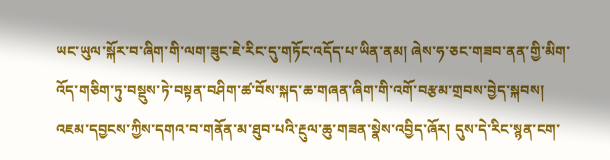ཡང་ཡུལ་སྐོར་བ་ཞིག་གི་ལག་ཟུང་ཇེ་རིང་དུ་གཏོང་འདོད་པ་ཡིན་ནམ། ཞེས་ཧ་ཅང་གཟབ་ནན་གྱི་མིག་འོད་གཅིག་ཏུ་བསྡུས་ཏེ་བསྟན་བཤིག་ཚ་བོས་སྐད་ཆ་གཞན་ཞིག་གི་འགོ་བརྩམ་གྲབས་བྱེད་སྐབས། འཇམ་དབྱངས་ཀྱིས་དགའ་བ་གནོན་མ་ཐུབ་པའི་རྔུལ་ཆུ་གཟན་སྣེས་འབྱིད་ཞོར། དུས་དེ་རིང་སྙན་ངག་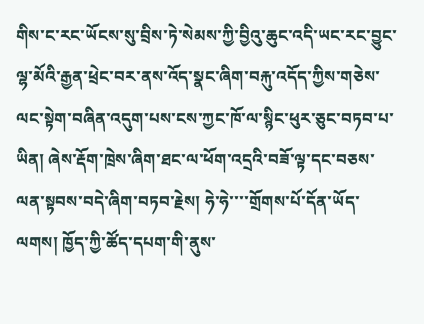གིས་ང་རང་ཡོངས་སུ་བྲིས་ཏེ་སེམས་ཀྱི་བྱིའུ་ཆུང་འདི་ཡང་རང་བྱུང་ལྷ་མོའི་རྒྱན་ཕྲེང་བར་ནས་འོད་སྣང་ཞིག་བརྐུ་འདོད་ཀྱིས་གཅེས་ལང་སྟེག་བཞིན་འདུག་པས་ངས་ཀྱང་ཁོ་ལ་སྙིང་ཕུར་ཅུང་བཏབ་པ་ཡིན། ཞེས་རྡོག་ཁྲེས་ཞིག་ཐང་ལ་ཕོག་འདྲའི་བཟོ་ལྟ་དང་བཅས་ལན་སྟབས་བདེ་ཞིག་བཏབ་རྗེས། ཧེ་ཧེ་་་་གྲོགས་པོ་དོན་ཡོད་ལགས། ཁྱོད་ཀྱི་ཚོད་དཔག་གི་ནུས་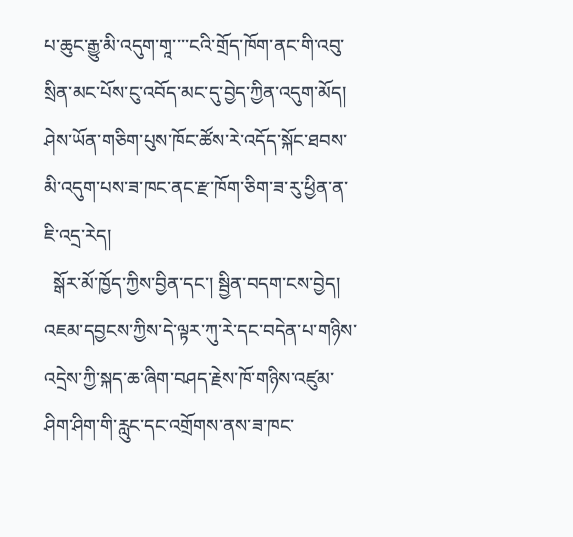པ་ཆུང་རྒྱུ་མི་འདུག་གཱ་་་་ངའི་གྲོད་ཁོག་ནང་གི་འབུ་སྲིན་མང་པོས་ངུ་འབོད་མང་དུ་བྱེད་ཀྱིན་འདུག་མོད། ཤེས་ཡོན་གཅིག་པུས་ཁོང་ཚོས་རེ་འདོད་སྐོང་ཐབས་མི་འདུག་པས་ཟ་ཁང་ནང་རྫ་ཁོག་ཅིག་ཟ་རུ་ཕྱིན་ན་ཇི་འདྲ་རེད།
  སྒོར་མོ་ཁྱོད་ཀྱིས་བྱིན་དང་། སྦྱིན་བདག་ངས་བྱེད། འཇམ་དབྱངས་ཀྱིས་དེ་ལྟར་ཀུ་རེ་དང་བདེན་པ་གཉིས་འདྲེས་ཀྱི་སྐད་ཆ་ཞིག་བཤད་རྗེས་ཁོ་གཉིས་འཛུམ་ཤིག་ཤིག་གི་རླུང་དང་འགྲོགས་ནས་ཟ་ཁང་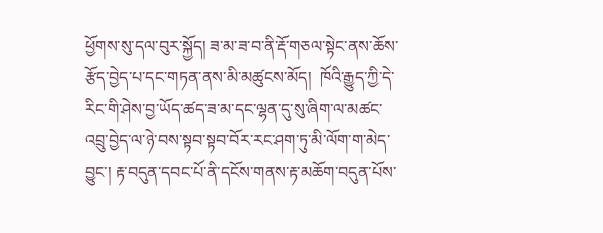ཕྱོགས་སུ་དལ་བུར་སྐྱོད། ཟ་མ་ཟ་བ་ནི་རྡོ་གཅལ་སྟེང་ནས་ཆོས་རྩོད་བྱེད་པ་དང་གཏན་ནས་མི་མཚུངས་མོད།  ཁོའི་རྒྱུད་ཀྱི་དེ་རིང་གི་ཤེས་བྱ་ཡོད་ཚད་ཟ་མ་དང་ལྷན་དུ་སུ་ཞིག་ལ་མཚང་འབྲུ་བྱེད་ལ་ཉེ་བས་སྟབ་སྟབ་བོར་རང་ཤག་ཏུ་མི་ལོག་ག་མེད་བྱུང་། རྟ་བདུན་དབང་པོ་ནི་དངོས་གནས་རྟ་མཆོག་བདུན་པོས་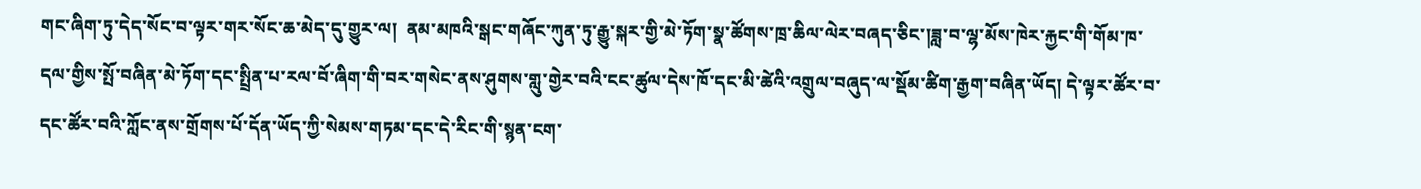གང་ཞིག་ཏུ་དེད་སོང་བ་ལྟར་གར་སོང་ཆ་མེད་དུ་གྱུར་ལ།  ནམ་མཁའི་སྒང་གཞོང་ཀུན་ཏུ་རྒྱུ་སྐར་གྱི་མེ་ཏོག་སྣ་ཚོགས་ཁྲ་ཆིལ་ལེར་བཞད་ཅིང་།ཟླ་བ་ལྷ་མོས་ཁེར་རྐྱང་གི་གོམ་ཁ་དལ་གྱིས་སྤོ་བཞིན་མེ་ཏོག་དང་སྤྲིན་པ་རལ་བོ་ཞིག་གི་བར་གསེང་ནས་ཤུགས་གླུ་གྱེར་བའི་ངང་ཚུལ་དེས་ཁོ་དང་མི་ཚེའི་འགྲུལ་བཞུད་ལ་སྡོམ་ཚིག་རྒྱག་བཞིན་ཡོད། དེ་ལྟར་ཚོར་བ་དང་ཚོར་བའི་ཀློང་ནས་གྲོགས་པོ་དོན་ཡོད་ཀྱི་སེམས་གཏམ་དང་དེ་རིང་གི་སྙན་ངག་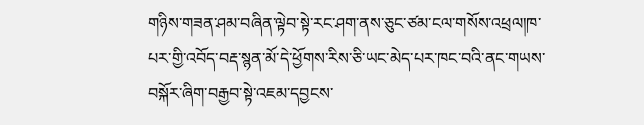གཉིས་གཟན་ཤམ་བཞིན་ལྟེབ་སྟེ་རང་ཤག་ནས་ཅུང་ཙམ་ངལ་གསོས་འཕྲལ།ཁ་པར་གྱི་འབོད་བརྡ་སྙན་མོ་དེ་ཕྱོགས་རིས་ཅི་ཡང་མེད་པར་ཁང་བའི་ནང་གཡས་བསྐོར་ཞིག་བརྒྱབ་སྟེ་འཇམ་དབྱངས་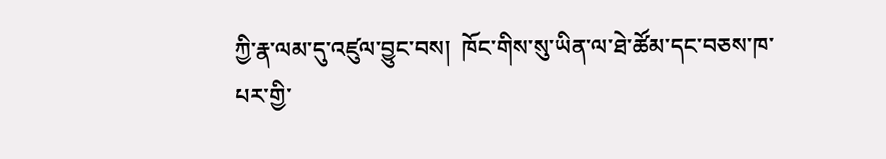ཀྱི་རྣ་ལམ་དུ་འཛུལ་བྱུང་བས།  ཁོང་གིས་སུ་ཡིན་ལ་ཐེ་ཚོམ་དང་བཅས་ཁ་པར་གྱི་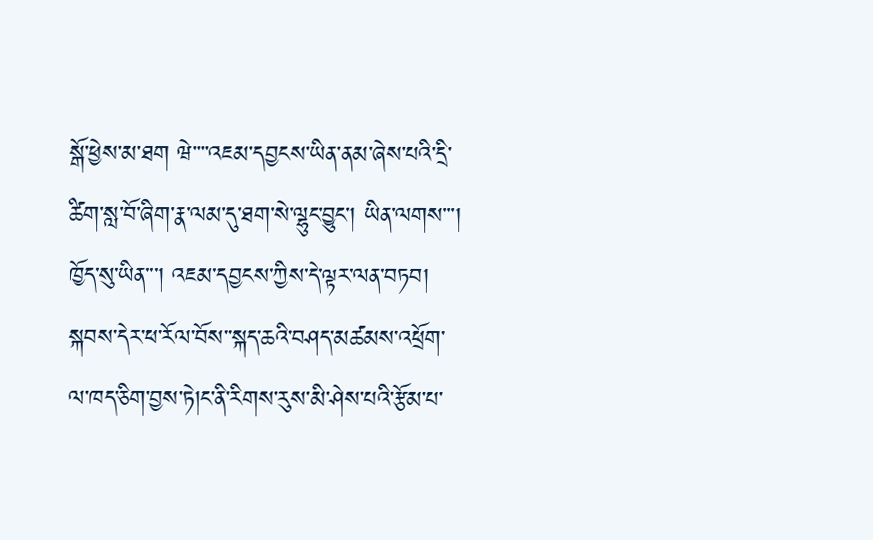སྒོ་ཕྱེས་མ་ཐག ཝེ་་་་འཇམ་དབྱངས་ཡིན་ནམ་ཞེས་པའི་དྲི་ཚིག་སླ་བོ་ཞིག་རྣ་ལམ་དུ་ཐག་སེ་ལྷུང་བྱུང་། ཡིན་ལགས་་་། ཁྱོད་སུ་ཡིན་་་། འཇམ་དབྱངས་ཀྱིས་དེ་ལྟར་ལན་བཏབ། སྐབས་དེར་ཕ་རོལ་བོས་་སྐད་ཆའི་བཤད་མཚམས་འཕྲོག་ལ་ཁད་ཅིག་བྱས་ཏེ།ང་ནི་རིགས་རུས་མི་ཤེས་པའི་རྩོམ་པ་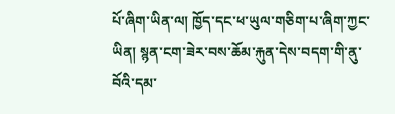པོ་ཞིག་ཡིན་ལ། ཁྱོད་དང་ཕ་ཡུལ་གཅིག་པ་ཞིག་ཀྱང་ཡིན། སྙན་ངག་ཟེར་བས་ཆོམ་རྐུན་དེས་བདག་གི་ནུ་བོའི་དམ་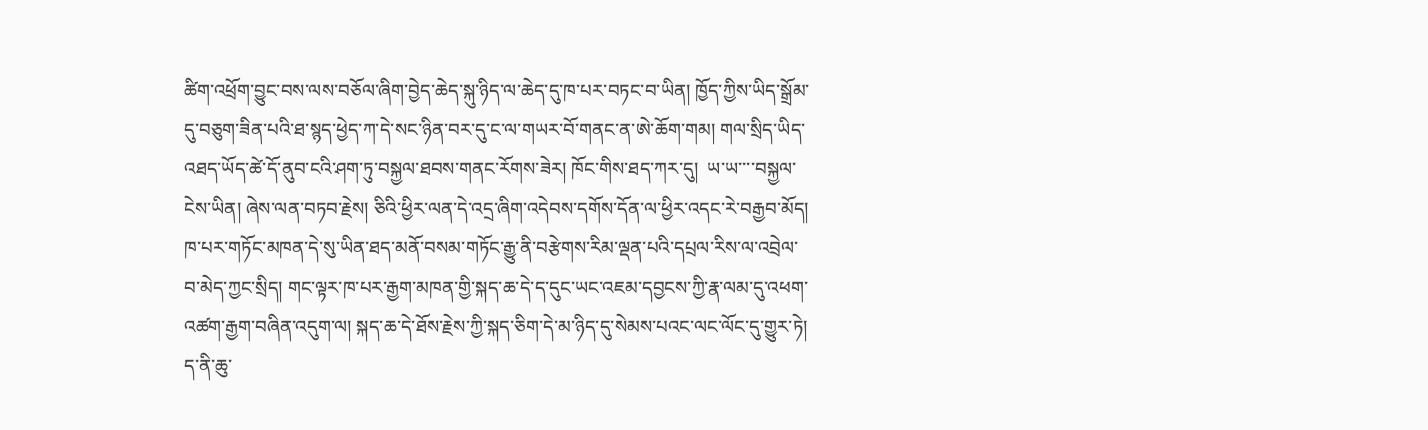ཚིག་འཕྲོག་བྱུང་བས་ལས་བཅོལ་ཞིག་བྱེད་ཆེད་སྐུ་ཉིད་ལ་ཆེད་དུ་ཁ་པར་བཏང་བ་ཡིན། ཁྱོད་ཀྱིས་ཡིད་སྒྲོམ་དུ་བཅུག་ཟིན་པའི་ཐ་སྙད་ཕྱེད་ཀ་དེ་སང་ཉིན་བར་དུ་ང་ལ་གཡར་བོ་གནང་ན་ཨེ་ཆོག་གམ། གལ་སྲིད་ཡིད་འཐད་ཡོད་ཚེ་དོ་ནུབ་ངའི་ཤག་ཏུ་བསྐྱལ་ཐབས་གནང་རོགས་ཟེར། ཁོང་གིས་ཐད་ཀར་དུ།  ཡ་ཡ་་་་བསྐྱལ་ངེས་ཡིན། ཞེས་ལན་བཏབ་རྗེས། ཅིའི་ཕྱིར་ལན་དེ་འདྲ་ཞིག་འདེབས་དགོས་དོན་ལ་ཕྱིར་འདང་རེ་བརྒྱབ་མོད། ཁ་པར་གཏོང་མཁན་དེ་སུ་ཡིན་ཐད་མནོ་བསམ་གཏོང་རྒྱུ་ནི་བརྩེགས་རིམ་ལྡན་པའི་དཔྲལ་རིས་ལ་འབྲེལ་བ་མེད་ཀྱང་སྲིད། གང་ལྟར་ཁ་པར་རྒྱག་མཁན་གྱི་སྐད་ཆ་དེ་ད་དུང་ཡང་འཇམ་དབྱངས་ཀྱི་རྣ་ལམ་དུ་འཕག་འཚག་རྒྱག་བཞིན་འདུག་ལ། སྐད་ཆ་དེ་ཐོས་རྗེས་ཀྱི་སྐད་ཅིག་དེ་མ་ཉིད་དུ་སེམས་པའང་ལང་ལོང་དུ་གྱུར་ཏེ། ད་ནི་ཆུ་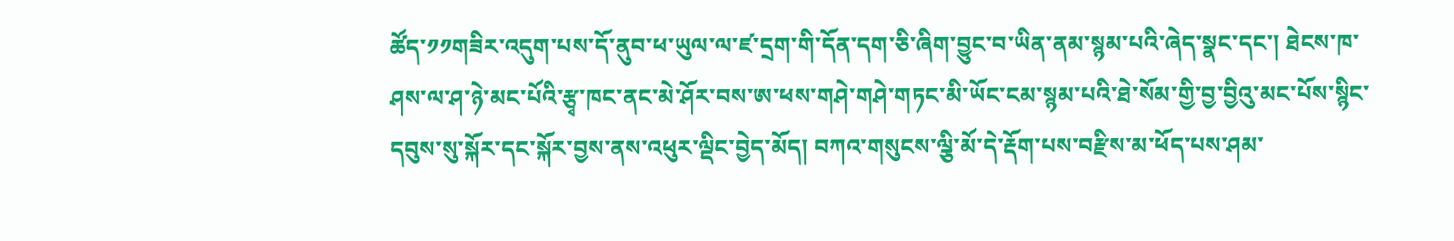ཚོད་༡༡གཟིར་འདུག་པས་དོ་ནུབ་ཕ་ཡུལ་ལ་ཛ་དྲག་གི་དོན་དག་ཅི་ཞིག་བྱུང་བ་ཡིན་ནམ་སྙམ་པའི་ཞེད་སྣང་དང་། ཐེངས་ཁ་ཤས་ལ་ཤ་ཉེ་མང་པོའི་རྩྭ་ཁང་ནང་མེ་ཤོར་བས་ཨ་ཕས་གཤེ་གཤེ་གཏང་མི་ཡོང་ངམ་སྙམ་པའི་ཐེ་སོམ་གྱི་བྱ་བྱིའུ་མང་པོས་སྙིང་དབུས་སུ་སྐོར་དང་སྐོར་བྱས་ནས་འཕུར་ལྡིང་བྱེད་མོད། བཀའ་གསུངས་ལྕི་མོ་དེ་རྡོག་པས་བརྫིས་མ་ཕོད་པས་ཤམ་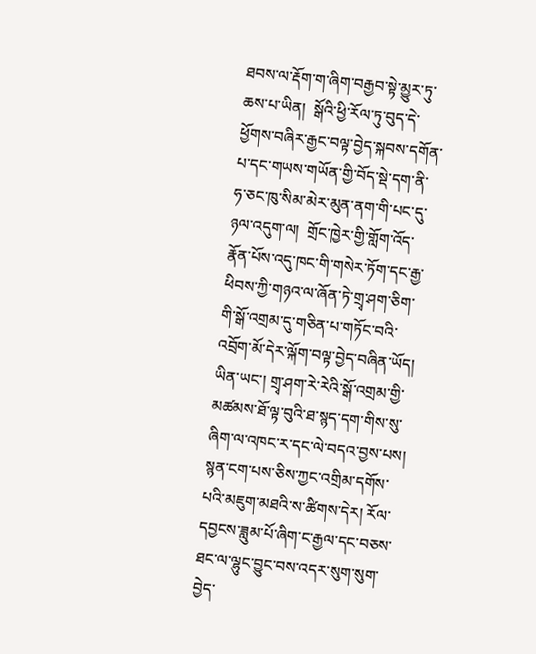ཐབས་ལ་རྡོག་ག་ཞིག་བརྒྱབ་སྟེ་མྱུར་ཏུ་ཆས་པ་ཡིན།  སྒོའི་ཕྱི་རོལ་ཏུ་བུད་དེ་ཕྱོགས་བཞིར་རྒྱང་བལྟ་བྱེད་སྐབས་དགོན་པ་དང་གཡས་གཡོན་གྱི་བོད་སྡེ་དག་ནི་ཧ་ཅང་ཁུ་སིམ་མེར་མུན་ནག་གི་པང་དུ་ཉལ་འདུག་ལ།  གྲོང་ཁྱེར་གྱི་གློག་འོད་རྣོན་པོས་འདུ་ཁང་གི་གསེར་ཏོག་དང་རྒྱ་ཕིབས་ཀྱི་གཉའ་ལ་ཞོན་ཏེ་གྲྭ་ཤག་ཅིག་གི་སྒོ་འགྲམ་དུ་གཅིན་པ་གཏོང་བའི་འབྲོག་མོ་དེར་ལྐོག་བལྟ་བྱེད་བཞིན་ཡོད། ཡིན་ཡང་། གྲྭ་ཤག་རེ་རེའི་སྒོ་འགྲམ་གྱི་མཚམས་ཐོ་ལྟ་བུའི་ཐ་སྙད་དག་གིས་སུ་ཞིག་ལ་འཁང་ར་དང་ལེ་བདའ་བྱས་པས། སྙན་ངག་པས་ཅིས་ཀྱང་འགྲིམ་དགོས་པའི་མཇུག་མཐའི་ས་ཚིགས་དེར། རོལ་དབྱངས་ཟླུམ་པོ་ཞིག་ང་རྒྱལ་དང་བཅས་ཐང་ལ་ལྷུང་བྱུང་བས་འདར་སུག་སུག་བྱེད་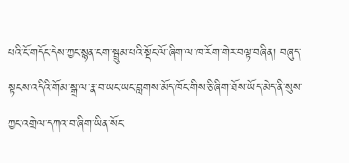པའི་ངོ་གདོང་དེས་ཀྱང་སྙན་ངག་སྦྲུམ་པའི་སྡོང་ལོ་ཞིག་ལ་ཁ་རོག་གེར་བལྟ་བཞིན། བཞུད་སྟངས་འདིའི་གོམ་སྒྲ་ལ་རྣ་བ་ཡང་ཡང་བླགས་མོད་ཁོང་གིས་ཅི་ཞིག་ཐོས་ཡོད་མེད་ནི་སུས་ཀྱང་འགྲེལ་དཀའ་བ་ཞིག་ཡིན་སོང་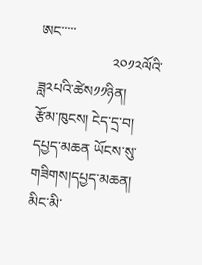ཨང་་་་་
                    ༢༠༡༢ལོའི་ཟླ༢པའི་ཚེས༡༡ཉིན།
རྩོམ་ཁུངས། ངེད་དྲ་བ།
དཔྱད་མཆན ཡོངས་སུ་གཟིགས།དཔྱད་མཆན།
མིང་མི་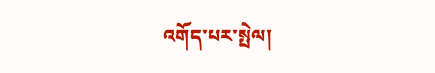འགོད་པར་སྤེལ།